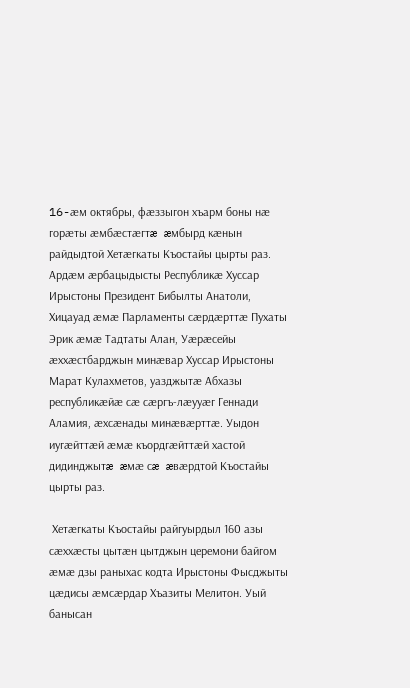16-æм октябры, фæззыгон хъарм боны нæ горæты æмбæстæгтæ æмбырд кæнын райдыдтой Хетæгкаты Къостайы цырты раз. Ардæм æрбацыдысты Республикæ Хуссар Ирыстоны Президент Бибылты Анатоли, Хицауад æмæ Парламенты сæрдæрттæ Пухаты Эрик æмæ Тадтаты Алан, Уæрæсейы æххæстбарджын минæвар Хуссар Ирыстоны   Марат Кулахметов, уазджытæ Абхазы республикæйæ сæ сæргъ-лæууæг Геннади Аламия, æхсæнады минæвæрттæ. Уыдон иугæйттæй æмæ къордгæйттæй хастой дидинджытæ æмæ сæ æвæрдтой Къостайы цырты раз.

 Хетæгкаты Къостайы райгуырдыл 160 азы сæххæсты цытæн цытджын церемони байгом æмæ дзы раныхас кодта Ирыстоны Фысджыты цæдисы æмсæрдар Хъазиты Мелитон. Уый банысан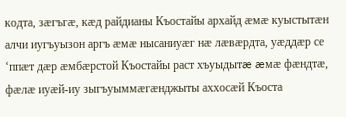кодта, зæгъгæ, кæд райдианы Къостайы архайд æмæ куыстытæн алчи иугъуызон аргъ æмæ нысаниуæг нæ лæвæрдта, уæддæр се ‘ппæт дæр æмбæрстой Къостайы раст хъуыдытæ æмæ фæндтæ, фæлæ иуæй-иу зыгъуыммæгæнджыты аххосæй Къоста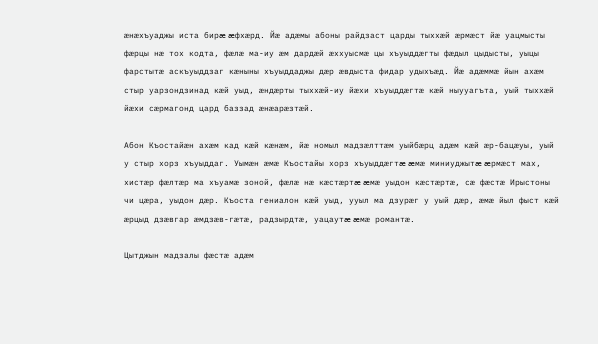æнæхъуаджы иста бирæ æфхæрд. Йæ адæмы абоны райдзаст царды тыххæй æрмæст йæ уацмысты фæрцы нæ тох кодта, фæлæ ма-иу æм дардæй æххуысмæ цы хъуыддæгты фæдыл цыдысты, уыцы фарстытæ аскъуыддзаг кæныны хъуыддаджы дæр æвдыста фидар удыхъæд. Йæ адæммæ йын ахæм стыр уарзондзинад кæй уыд, æндæрты тыххæй-иу йæхи хъуыддæгтæ кæй ныууагъта, уый тыххæй йæхи сæрмагонд цард баззад æнæарæзтæй.

Абон Къостайæн ахæм кад кæй кæнæм, йæ номыл мадзæлттæм уыйбæрц адæм кæй æр-бацæуы, уый у стыр хорз хъуыддаг. Уымæн æмæ Къостайы хорз хъуыддæгтæ æмæ миниуджытæ æрмæст мах, хистæр фæлтæр ма хъуамæ зоной, фæлæ нæ кæстæртæ æмæ уыдон кæстæртæ, сæ фæстæ Ирыстоны чи цæра, уыдон дæр. Къоста гениалон кæй уыд, ууыл ма дзурæг у уый дæр, æмæ йыл фыст кæй æрцыд дзæвгар æмдзæв-гæтæ, радзырдтæ, уацаутæ æмæ романтæ.

Цытджын мадзалы фæстæ адæм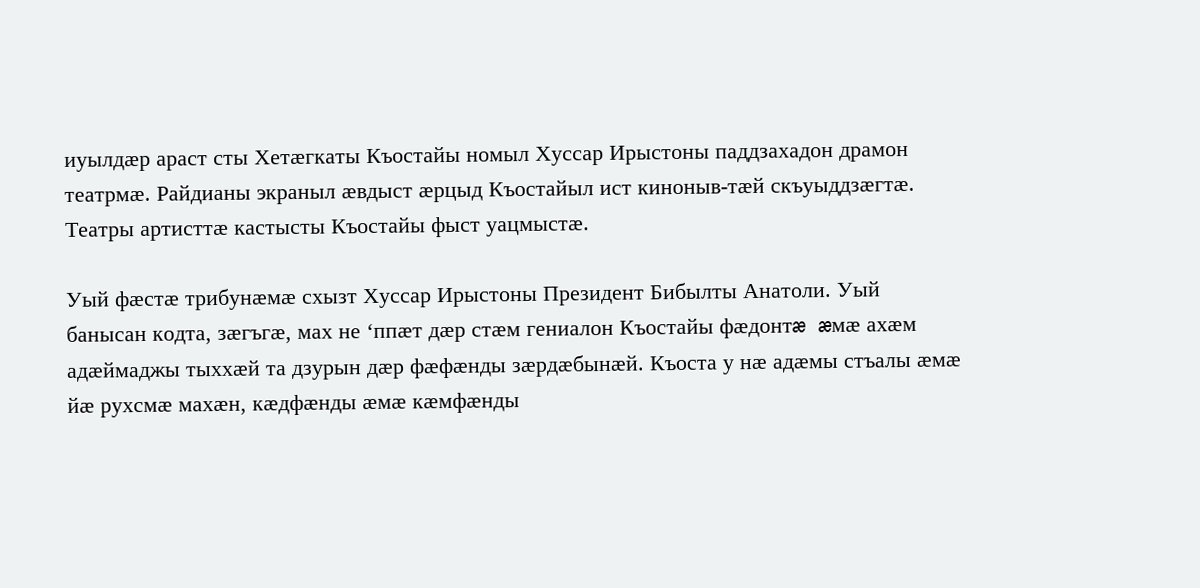иуылдæр араст сты Хетæгкаты Къостайы номыл Хуссар Ирыстоны паддзахадон драмон театрмæ. Райдианы экраныл æвдыст æрцыд Къостайыл ист киноныв-тæй скъуыддзæгтæ. Театры артисттæ кастысты Къостайы фыст уацмыстæ.

Уый фæстæ трибунæмæ схызт Хуссар Ирыстоны Президент Бибылты Анатоли. Уый банысан кодта, зæгъгæ, мах не ‘ппæт дæр стæм гениалон Къостайы фæдонтæ æмæ ахæм адæймаджы тыххæй та дзурын дæр фæфæнды зæрдæбынæй. Къоста у нæ адæмы стъалы æмæ йæ рухсмæ махæн, кæдфæнды æмæ кæмфæнды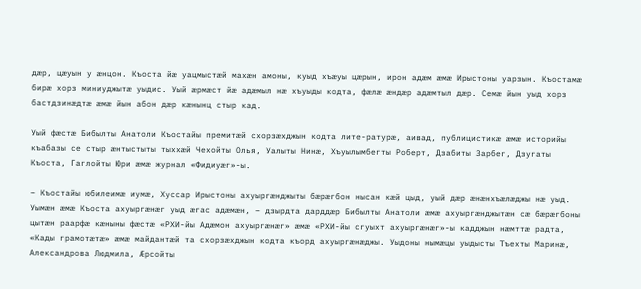дæр, цæуын у æнцон. Къоста йæ уацмыстæй махæн амоны, куыд хъæуы цæрын, ирон адæм æмæ Ирыстоны уарзын. Къостамæ бирæ хорз миниуджытæ уыдис. Уый æрмæст йæ адæмыл нæ хъуыды кодта, фæлæ æндæр адæмтыл дæр. Семæ йын уыд хорз бастдзинæдтæ æмæ йын абон дæр кæнынц стыр кад.

Уый фæстæ Бибылты Анатоли Къостайы премитæй схорзæхджын кодта лите-ратурæ, аивад, публицистикæ æмæ историйы къабазы се стыр æнтыстыты тыххæй Чехойты Олья, Уалыты Нинæ, Хъуылымбегты Роберт, Дзабиты Зарбег, Дзугаты Къоста, Гаглойты Юри æмæ журнал «Фидиуæг»-ы.

– Къостайы юбилеимæ иумæ, Хуссар Ирыстоны ахуыргæнджыты бæрæгбон нысан кæй цыд, уый дæр æнæнхъæлæджы нæ уыд.  Уымæн æмæ Къоста ахуыргæнæг уыд æгас адæмæн, – дзырдта дарддæр Бибылты Анатоли æмæ ахуыргæнджытæн сæ бæрæгбоны цытæн раарфæ кæныны фæстæ «РХИ-йы Адæмон ахуыргæнæг» æмæ «РХИ-йы сгуыхт ахуыргæнæг»-ы кадджын нæмттæ радта, «Кады грамотæтæ» æмæ майдантæй та схорзæхджын кодта къорд ахуыргæнæджы. Уыдоны нымæцы уыдысты Тъехты Маринæ, Александрова Людмила, Æрсойты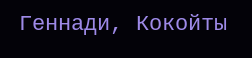Геннади, Кокойты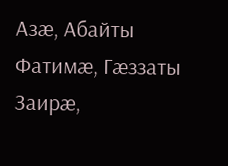Азæ, Абайты Фатимæ, Гæззаты Заирæ,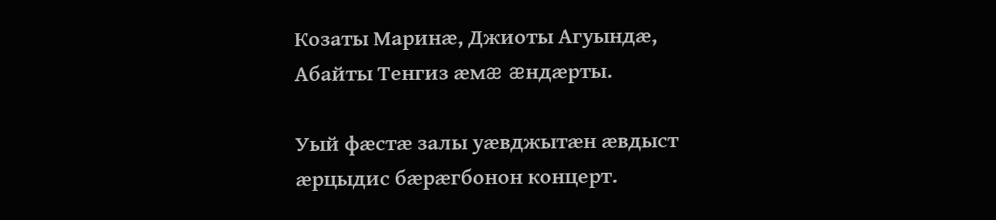Козаты Маринæ, Джиоты Агуындæ, Абайты Тенгиз æмæ æндæрты.

Уый фæстæ залы уæвджытæн æвдыст æрцыдис бæрæгбонон концерт.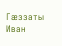Гæззаты Иван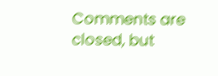Comments are closed, but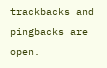trackbacks and pingbacks are open.